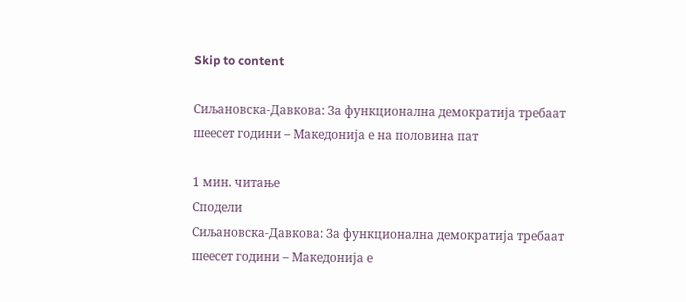Skip to content

Сиљановска-Давкова: За функционална демократија требаат шеесет години – Македонија е на половина пат

1 мин. читање
Сподели
Сиљановска-Давкова: За функционална демократија требаат шеесет години – Македонија е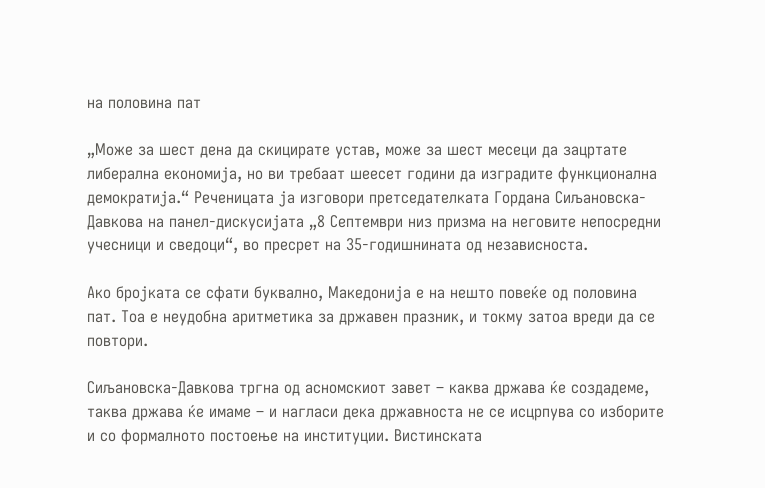на половина пат

„Може за шест дена да скицирате устав, може за шест месеци да зацртате либерална економија, но ви требаат шеесет години да изградите функционална демократија.“ Реченицата ја изговори претседателката Гордана Сиљановска-Давкова на панел-дискусијата „8 Септември низ призма на неговите непосредни учесници и сведоци“, во пресрет на 35-годишнината од независноста.

Ако бројката се сфати буквално, Македонија е на нешто повеќе од половина пат. Тоа е неудобна аритметика за државен празник, и токму затоа вреди да се повтори.

Сиљановска-Давкова тргна од асномскиот завет – каква држава ќе создадеме, таква држава ќе имаме – и нагласи дека државноста не се исцрпува со изборите и со формалното постоење на институции. Вистинската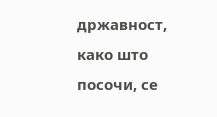државност, како што посочи, се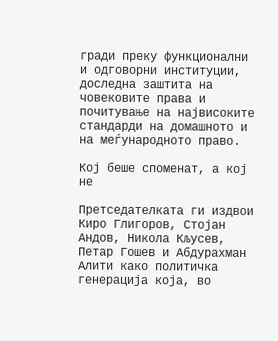гради преку функционални и одговорни институции, доследна заштита на човековите права и почитување на највисоките стандарди на домашното и на меѓународното право.

Кој беше споменат, а кој не

Претседателката ги издвои Киро Глигоров, Стојан Андов, Никола Кљусев, Петар Гошев и Абдурахман Алити како политичка генерација која, во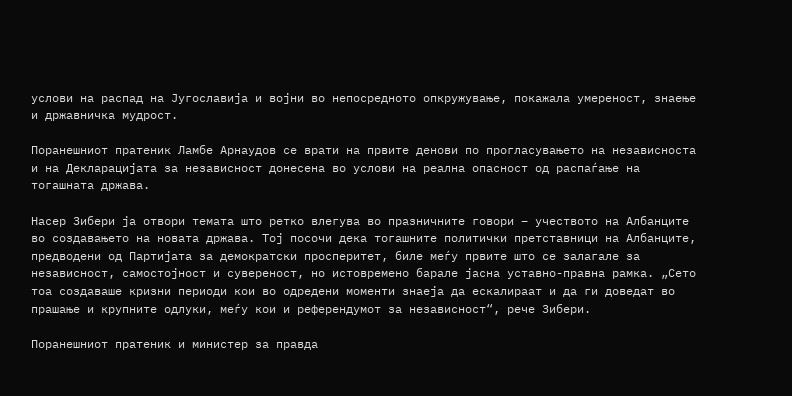услови на распад на Југославија и војни во непосредното опкружување, покажала умереност, знаење и државничка мудрост.

Поранешниот пратеник Ламбе Арнаудов се врати на првите денови по прогласувањето на независноста и на Декларацијата за независност донесена во услови на реална опасност од распаѓање на тогашната држава.

Насер Зибери ја отвори темата што ретко влегува во празничните говори – учеството на Албанците во создавањето на новата држава. Тој посочи дека тогашните политички претставници на Албанците, предводени од Партијата за демократски просперитет, биле меѓу првите што се залагале за независност, самостојност и сувереност, но истовремено барале јасна уставно-правна рамка. „Сето тоа создаваше кризни периоди кои во одредени моменти знаеја да ескалираат и да ги доведат во прашање и крупните одлуки, меѓу кои и референдумот за независност“, рече Зибери.

Поранешниот пратеник и министер за правда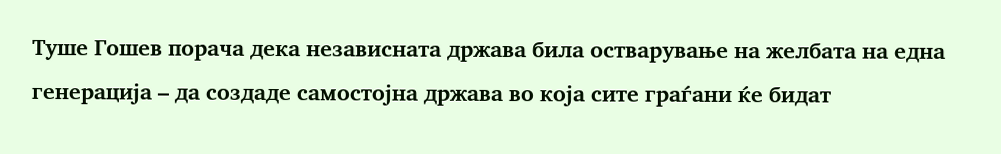Туше Гошев порача дека независната држава била остварување на желбата на една генерација – да создаде самостојна држава во која сите граѓани ќе бидат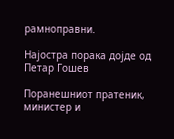рамноправни.

Најостра порака дојде од Петар Гошев

Поранешниот пратеник, министер и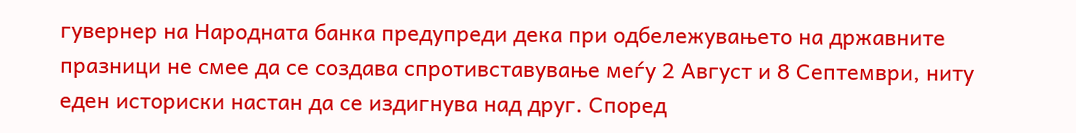гувернер на Народната банка предупреди дека при одбележувањето на државните празници не смее да се создава спротивставување меѓу 2 Август и 8 Септември, ниту еден историски настан да се издигнува над друг. Според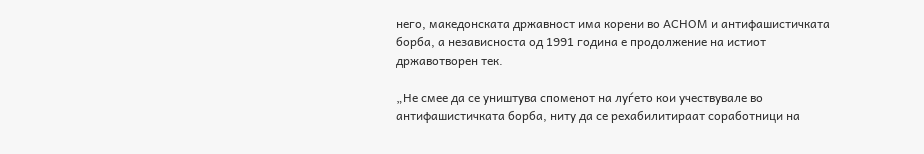него, македонската државност има корени во АСНОМ и антифашистичката борба, а независноста од 1991 година е продолжение на истиот државотворен тек.

„Не смее да се уништува споменот на луѓето кои учествувале во антифашистичката борба, ниту да се рехабилитираат соработници на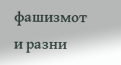фашизмот и разни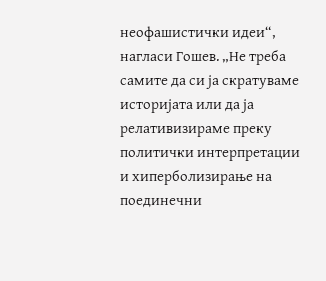неофашистички идеи“, нагласи Гошев. „Не треба самите да си ја скратуваме историјата или да ја релативизираме преку политички интерпретации и хиперболизирање на поединечни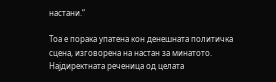настани.“

Тоа е порака упатена кон денешната политичка сцена, изговорена на настан за минатото. Најдиректната реченица од целата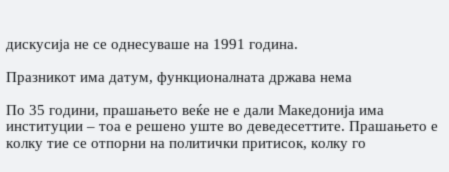дискусија не се однесуваше на 1991 година.

Празникот има датум, функционалната држава нема

По 35 години, прашањето веќе не е дали Македонија има институции – тоа е решено уште во деведесеттите. Прашањето е колку тие се отпорни на политички притисок, колку го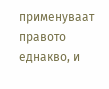применуваат правото еднакво, и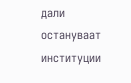дали остануваат институции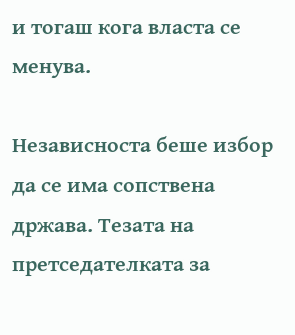и тогаш кога власта се менува.

Независноста беше избор да се има сопствена држава. Тезата на претседателката за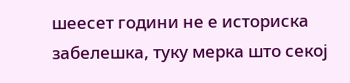шеесет години не е историска забелешка, туку мерка што секој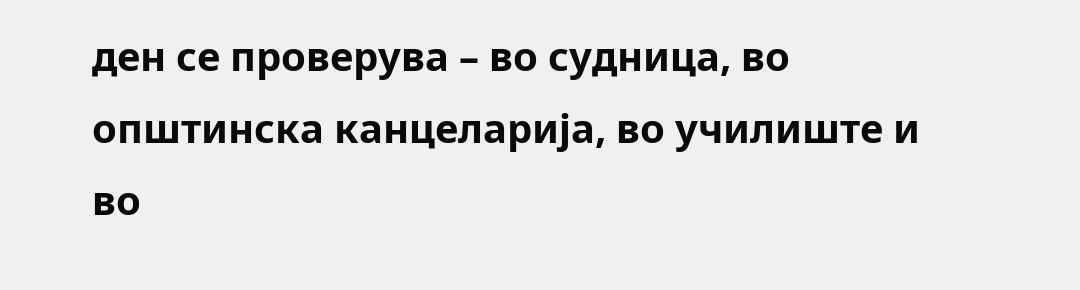ден се проверува – во судница, во општинска канцеларија, во училиште и во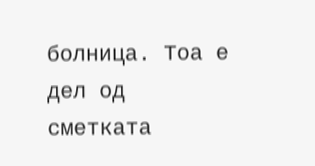болница. Тоа е дел од сметката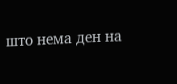што нема ден на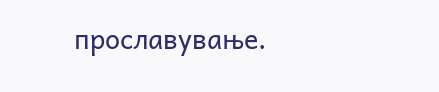прославување.